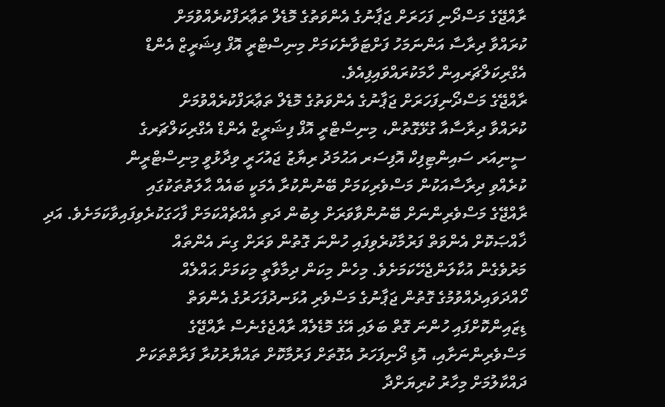ރާއްޖޭގެ މަސްދޯނި ފަހަރަށް ޖަޕާނުގެ އެންވަތުގެ މޮޑެލް ތަޢާރަފްކުރެއްވުމަށް
ކުރައްވާ ދިރާސާ އަންނަމަހު ފަށްޓަވާނެކަމަށް މިނިސްޓްރީ އޮފް ފިޝަރީޒް އެންޑް
އެގްރިކަލްޗަރއިން ހާމަކުރައްވައިފިއެވެ.
ރާއްޖޭގެ މަސްދޯނިފަހަރަށް ޖަޕާނުގެ އެންވަތުގެ މޮޑެލް ތަޢާރަފްކުރެއްވުމަށް
ކުރައްވާ ދިރާސާއާ ގުޅޭގޮތުން، މިނިސްޓްރީ އޮފް ފިޝަރީޒް އެންޑް އެގްރިކަލްޗަރގެ
ސީނިއަރ ސައިންޓިފިކް އޮފިސަރ އަޙުމަދު ރިޔާޒު ޖައުހަރީ ވިދާޅުވީ މިނިސްޓްރީން
ކުރެއްވި ދިރާސާއަކުން މަސްވެރިކަމަށް ބޭނުންކުރާ އެމަކީ ބައެއް ޙާލަތުތަކުގައި
ރާއްޖޭގެ މަސްވެރިންނަށް ބޭނުންވާވަރަށް ލިބުން ދަތި އެއްޗެއްކަމަށް ފާހަގަކުރެވިފައިވާކަމަށެވެ. އަދި ޚާއްޞަކޮށް އެންވަތް ފަރުމާކުރެވިފައި ހުންނަ ގޮތުން ވަރަށް ގިނަ އެންތައް
މަރުވެގެން އުކާލަންޖެހޭކަމަށެވެ. މިހެން މިކަން ދިމާވާތީ މިކަމަށް ޙައްލެއް
ހޯއްދަވައިދެއްވުމުގެ ގޮތުން ޖަޕާނުގެ މަސްވެރި އުޅަނދުފަހަރުގެ އެންވަތް
ޑިޒައިންކޮށްފައި ހުންނަ ގޮތް ބަލައި އޭގެ މޮޑެލެއް ރާއްޖެގެނެސް ރާއްޖޭގެ
މަސްވެރިންނަށާއި، އޮޑި ދޯނިފަހަރު އެގޮތަށް ފަރުމާކޮށް ތައްޔާރުކުރާ ފަރާތްތަކަށް
ދައްކާލުމަށް މިހާރު ކުރިޔަށްދާ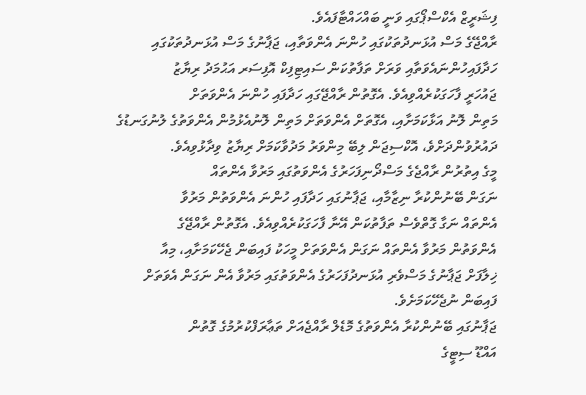ފިޝަރީޒް އެކްސްޕޯގައި ވަނީ ބައްހައްޓާފައެވެ.
ރާއްޖޭގެ މަސް އުޅަނދުތަކުގައި ހުންނަ އެންވަތާއި، ޖަޕާނުގެ މަސް އުޅަނދުތަކުގައި
ހަދާފައިހުންނައެވަތާއި ވަރަށް ތަފާތުކަން ސައިޓިފިކް އޮފިސަރ އަޙުމަދު ރިޔާޒު
ޖައުހަރީ ފާހަގަކުރެއްވިއެވެ. އެގޮތުން ރާއްޖޭގައި ހަދާފައި ހުންނަ އެންވަތަށް
މަތިން ލޮނު އަޅާކަމަށާއި، އެގޮތަށް އެންވަތަށް މަތިން ލޮނުއެޅުމުން އެންވަތުގެ ލުނުގަނޑުގެ
ދައުރުވުންދަށްވެ، އޮކްސިޖަން ލިބޭ މިންވަރު މަދުވާކަމަށް ރިޔާޒު ވިދާޅުވިއެވެ.
މީގެ އިތުރުން ރާއްޖެގެ މަސްދޯނިފަހަރުގެ އެންވަތުގައި މަރުވާ އެންތައް
ނަގަން ބޭނުންކުރާ ނިޒާމާއި، ޖަޕާނުގައި ހަދާފައި ހުންނަ އެންވަތުން މަރުވާ
އެންތައް ނަގާ ގޮތްވެސް ތަފާތުކަން އޭނާ ފާހަގަކުރެއްވިއެވެ. އެގޮތުން ރާއްޖޭގެ
އެންވަތުން މަރުވާ އެންތައް ނަގަން އެންވަތަށް މީހަކު ފައިބަން ޖެހޭކަމަށާއި، މިއާ
ޚިލާފަށް ޖަޕާނުގެ މަސްވެރި އުޅަނދުފަހަރުގެ އެންވަތުގައި މަރުވާ އެން ނަގަން އެވަތަށް
ފައިބަން ނުޖެހޭކަމަށެވެ.
ޖަޕާނުގައި ބޭނުންކުރާ އެންވަތުގެ މޮޑެލް ރާއްޖެއަށް ތަޢާރަފްކުރުމުގެ ގޮތުން
އައްޑޫ ސިޓީގެ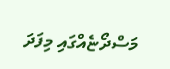މަސްދޯޏެއްގައި މިފަދަ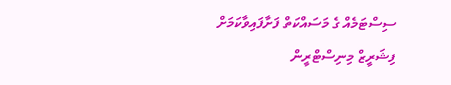ސިސްޓަމެއް ގެ މަސައްކަތް ފަށާފައިވާކަމަށް
ފިޝަރީޒް މިނިސްޓްރީން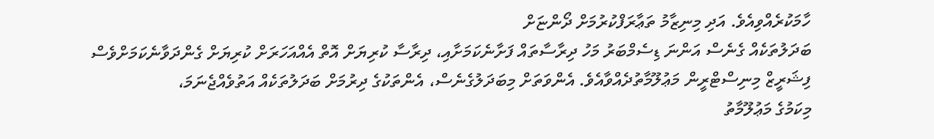ހާމަކުރެއްވިއެވެ. އަދި މިނިޒާމު ތަޢާރަފްކުރުމަށް ދޯންޏަށް
ބަދަލުތަކެއް ގެނެސް އަންނަ ޑިސެމްބަރު މަހު ދިރާސާތައް ފަށާނެކަމަށާއި، ދިރާސާ ކުރިޔަށް އޮތް އެއްއަހަރަށް ކުރިޔަށް ގެންދަވާނެކަމަށްވެސް
ފިޝަރީޒް މިނިސްޓްރީން މަޢުލޫމާތުދެއްވާއެވެ. އެންވަތަށް މިބަދަލުގެނެސް، އެންތަކުގެ ދިރުމަށް ބަދަލުތަކެއް އަތުވެއްޖެނަމަ،
މިކަމުގެ މަޢުލޫމާތު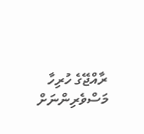ރާއްޖޭގެ ހުރިހާ މަސްވެރިންނަށް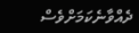ދެއްވާނެކަމަށްވެސް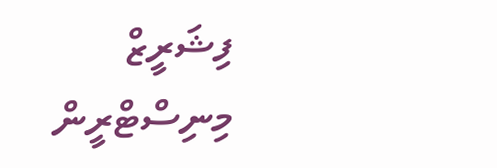ފިޝަރީޒް
މިނިސްޓްރީން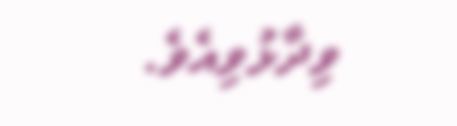ވިދާޅުވިއެވެ.